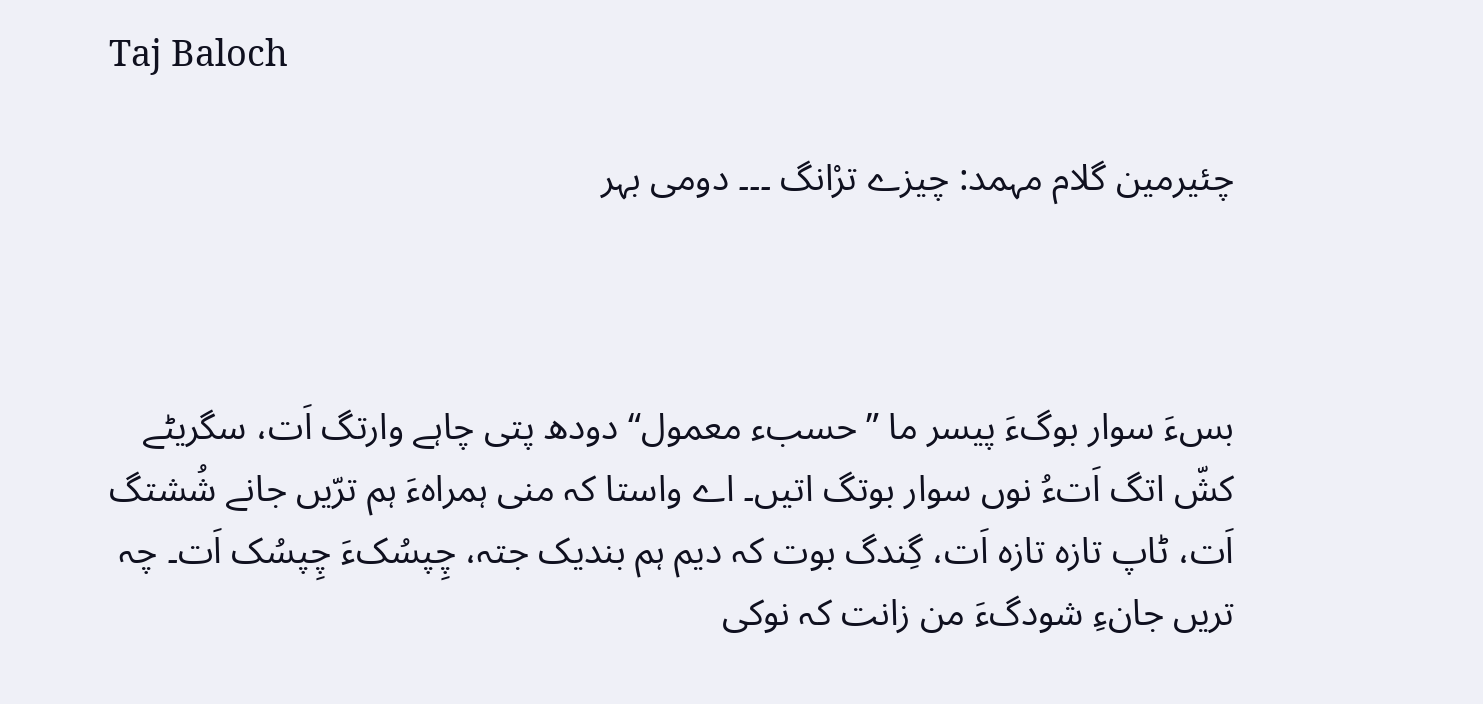Taj Baloch

چئیرمین گلام مہمد: چیزے ترْانگ ۔۔۔ دومی بہر



بسءَ سوار بوگءَ پیسر ما ”حسبء معمول“ دودھ پتی چاہے وارتگ اَت، سگریٹے کشّ اتگ اَتءُ نوں سوار بوتگ اتیں۔ اے واستا کہ منی ہمراہءَ ہم ترّیں جانے شُشتگ اَت، ٹاپ تازہ تازہ اَت، گِندگ بوت کہ دیم ہم بندیک جتہ، چِپسُکءَ چِپسُک اَت۔ چہ تریں جانءِ شودگءَ من زانت کہ نوکی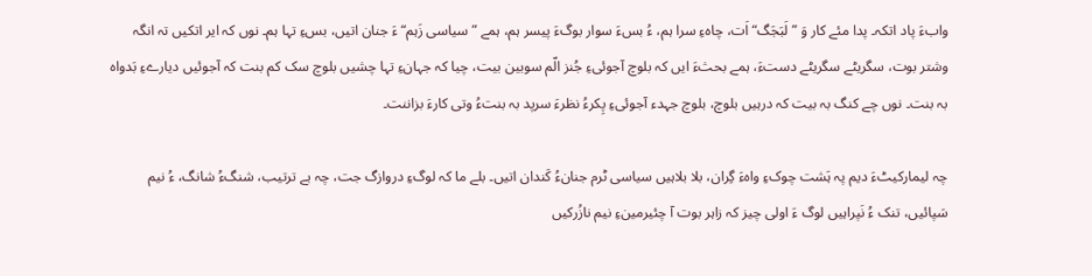وابءَ پاد اتکہ۔ پدا مئے کار وَ ”لَبَجَگ“ اَت، چاہءِ سرا ہم، ءُ بسءَ سوار بوگءَ پیسر ہم، ہمے ”سیاسی زَہم“ءَ جنان اتیں، بسءِ تہا ہم۔ نوں کہ ایر اتکیں تہ انگہ وشتر بوت، سگریٹے سگریٹے دستءَ، ہمے بحثءَ ایں کہ بلوچ آجوئیءِ جُنز الّم سوبین بیت، چیا کہ جہانءِ تہا چشیں بلوچ سک کم بنت کہ آجوئیں دیارےءِ بَدواہ بہ بنت۔ نوں چے کنگ بہ بیت کہ درہیں بلوچ، بلوچ جہدء آجوئیءِ پِکرءُ نظرءَ سرپد بہ بنتءُ وتی کارءَ بزاننت۔

چہ لیمارکیٹءَ دیم پہ ہَشت چوکءِ واہءَ گِران، بلا بلاہیں سیاسی ٹرم جنانءُ کَندان اتیں۔ بلے ما کہ لوگءِ دروازگ جت، چہ بے ترتیب، شنگءُ شانگ، ءُ نیم سَپائیں، تنک ءُ نَپراہیں لوگ ءَ اولی چیز کہ زاہر بوت آ چئیرمینءِ نیم نازُرکیں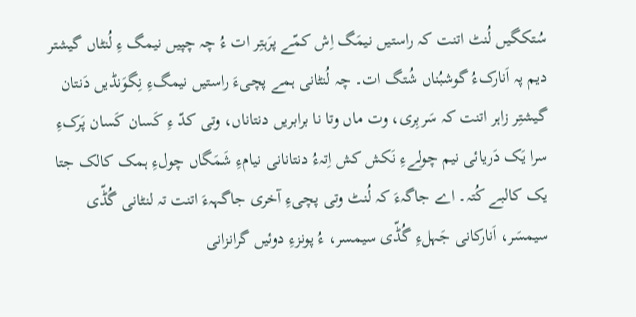سُتکگیں لُنٹ اتنت کہ راستیں نیمَگ اِش کمّے پرَہتِر ات ءُ چہ چپیں نیمگ ءِ لُنٹاں گیشتر دیم پہ اَنارکءُ گوشبُناں شُتگ ات۔ چہ لُنٹانی ہمے پچیءَ راستیں نیمگءِ نِگوَنڈیں دَنتان گیشتِر زاہر اتنت کہ سَربِری، وت ماں وتا نا برابریں دنتاناں، وتی کدّ ءِ کَسان کَسان پَرکءِ سرا یَک دَریائی نیم چولےءِ نَکش کش اِتہءُ دنتانانی نیامءِ شَمَگاں چولءِ ہمک کالک جتا یک کالبے کُتہ۔ اے جاگہءَ کہ لُنٹ وتی پچیءِ آخری جاگہہءَ اتنت تہ لنٹانی گُڈّی سیمسَر، اَنارکانی جَہلءِ گُڈّی سیمسر، ءُ پونزءِ دوئیں گرانزانی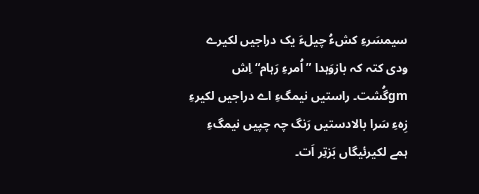سیمسَرءِ کشءُ چیلءَ یک دراجیں لکیرے ودی کتہ کہ بازوَہدا ”اُمرءِ رَہام“ اِش gmگُشت۔ راستیں نیمگءِ اے دراجیں لکیرءِ زِہءِ سَرا بالادستیں رَنگ چہ چپیں نیمگءِ ہمے لکیرئیگاں بَزتِر اَت۔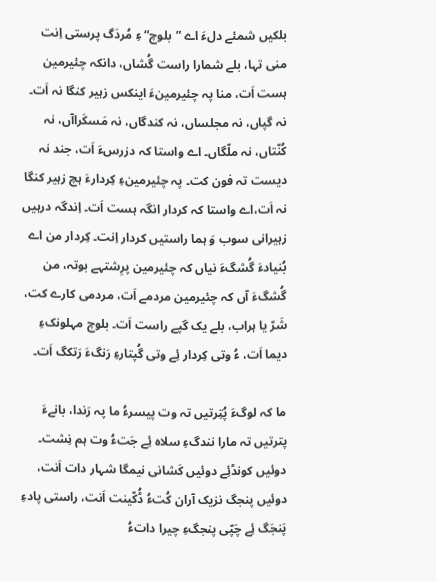بلکیں شمئے دلءَ اے ”بلوچ“ءِ مُردَگ پرستی اِنت منی تہا، بلے شمارا راست گُشاں، دانکہ چئیرمین ہست اَت، منا پہ چئیرمینءَ اینکس زہیر کنگا نہ اَت۔ نہ گپاں، نہ مجلساں، نہ کندگاں، نہ مَسکَراآں، نہ کُنّتاں، نہ ملّگاں۔ اے واستا کہ دزرسءَ اَت، جند نہ دیست تہ فون کت۔ پہ چئیرمینءِ کِردارءَ ہچ زہیر کنگا نہ اَت،اے واستا کہ کردار انگہ ہست اَت۔ اِندگہ درہیں زہیرانی سوب وَ ہما راستیں کردار اِنت۔ کِردار من اے بُنیادءَ گُشگءَ نیاں کہ چئیرمین پرِشتہے بوتہ، من گُشگءَ آں کہ چئیرمین مردمے اَت، مردمی کارے کت، شَرّ یا ہراب، بلے یک گپے راست اَت۔ بلوچ مہلونکءِ دیما اَت، ءُ وتی کِردار ئِے وتی گُپتارءِ رَنگءَ رَتکگ اَت۔

ما کہ لوگءَ پُتِرتیں تہ وت پیسرءُ ما پہ رَندا، بانےءَ پترتیں تہ مارا نندگءِ سلاہ ئِے جَتءُ وت ہم نِشت۔ دوئیں کونڈئِے دوئیں کَشانی نیمگا شہار دات اَنت، دوئیں پنجگ نزیک آران کُتءُ ڈُکّینت اَنت، راستی پادءِ پَنجَگ ئِے چَپّی پنجگءِ چیرا داتءُ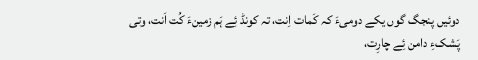دوئیں پنجگ گوں یکے دومیءَ کہ کَمات اِنت، تہ کونڈ ئِے ہَم زمینءَ کُت اَنت، وتی پَشکءِ دامن ئِے چارِت،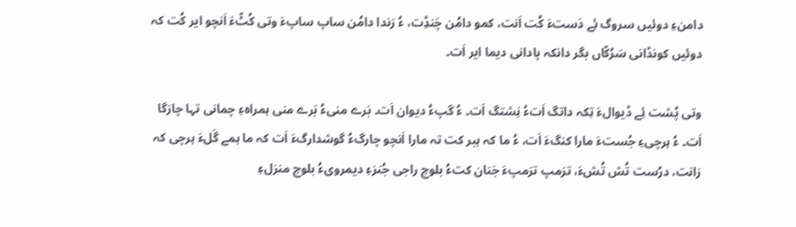دامنءِ دوئیں سروگ ئِے دَستءَ کُت اَنت، کمو دامُن چَنڈِت، ءُ رَندا دامُن ساپ ساپءَ وتی کُٹّءَ اَنچو ایر کُت کہ دوئیں کونڈانی سَرُکّاں بگر دانکہ پادانی دیما ایر اَت۔

وتی پُشت ئِے ڈیوالءَ تِکہ داتگ اَتءُ نِشتگ اَت۔ ءُ گپءُ دیوان اَت۔ بَرے منیءُ بَرے منی ہمراہءِ چمانی تہا چارَگا اَت۔ ءُ ہرچیءِ جُستءَ مارا کنگءَ اَت، ءُ ما کہ ہبر کت تہ مارا اَنچو چارگءُ گوشدارگءَ اَت کہ ما ہمے گَلءَ ہرچی کہ زانت، درُست تُش تُشءَ، ترَمپ ترَمپءَ جَنان کتءُ بلوچ راجی جُنزءِ دیمرویءُ بلوچ منزلءِ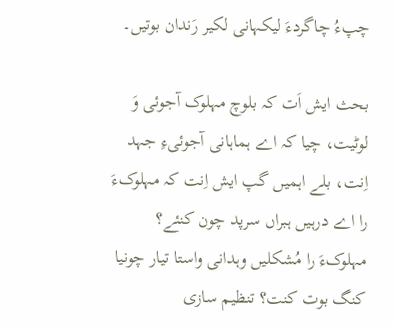چپءُ چاگردءَ لیکہانی لکیر رَندان بوتیں۔

بحث ایش اَت کہ بلوچ مہلوک آجوئی وَ لوٹیت، چیا کہ اے ہماہانی آجوئیءِ جہد اِنت، بلے اہمیں گپ ایش اِنت کہ مہلوکءَ را اے درہیں ہبراں سرپد چون کنئے؟ مہلوکءَ را مُشکلیں وہدانی واستا تیار چونیا کنگ بوت کنت؟ تنظیم سازی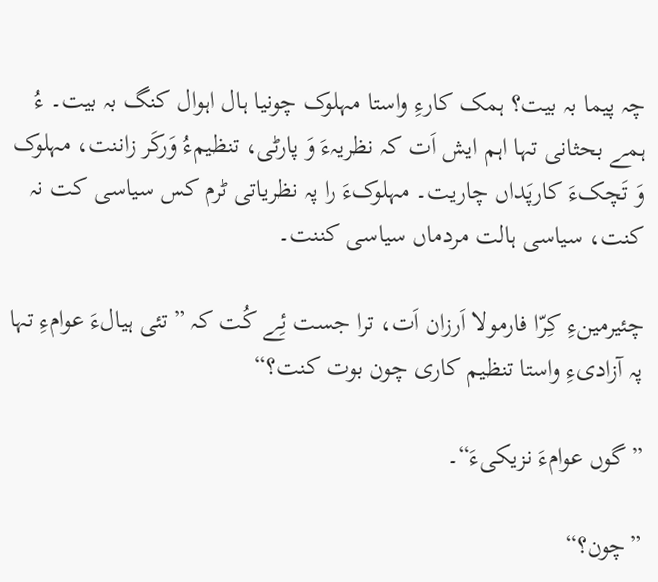چہ پیما بہ بیت؟ ہمک کارءِ واستا مہلوک چونیا ہال اہوال کنگ بہ بیت۔ ءُ ہمے بحثانی تہا اہم ایش اَت کہ نظریہءَ وَ پارٹی، تنظیمءُ وَرکَر زاننت، مہلوک وَ تَچکءَ کارپَداں چاریت۔ مہلوکءَ را پہ نظریاتی ٹرم کس سیاسی کت نہ کنت، سیاسی ہالت مردماں سیاسی کننت۔

چئیرمینءِ کِرّا فارمولا اَرزان اَت، ترا جست ئِے کُت کہ ”تئی ہیالءَ عوامءِ تہا پہ آزادیءِ واستا تنظیم کاری چون بوت کنت؟“

”گوں عوامءَ نزیکیءَ“۔

”چون؟“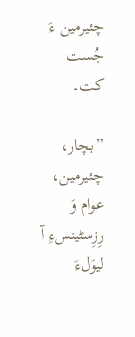چئیرمین ءَ جُست کت۔

”بچار، چئیرمین، عوام وَ رِزِسٹینسءِ آ لیوَلءَ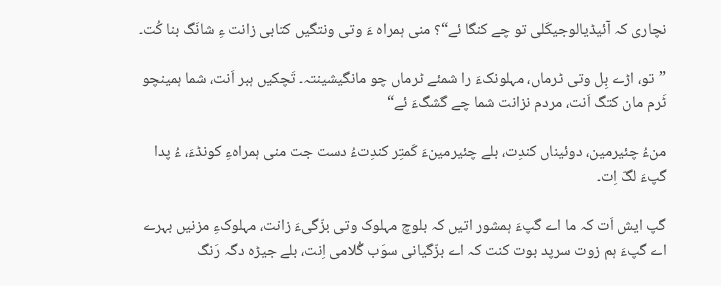نچاری کہ آئیڈیالوجیکَلی تو چے کنگا ئے“؟ منی ہمراہ ءَ وتی ونتگیں کتابی زانت ءِ شانَگ بنا کُت۔

”تو، اڑے بِل وتی ٹرماں، مہلونکءَ را شمئے ٹرماں چو مانگیشینتہ۔ تَچکیں ہبر اَنت، شما ہمینچو ٹَرم مان کتگ اَنت، مردم نزانت شما چے گشگءَ ئے“

منءُ چئیرمین، دوئیناں کندِت، بلے چئیرمینءَ کَمتِر کندِتءُ دست جت منی ہمراہءِ کونڈءَ، ءُ پدا گپءَ لگّ اِت۔

گپ ایش اَت کہ ما اے گپءَ ہمشور اتیں کہ بلوچ مہلوک وتی بزّگیءَ زانت، مہلوکءِ مزنیں بہرے اے گپءَ ہم زوت سرپد بوت کنت کہ اے بزّگیانی سوَب گُلامی اِنت، بلے جیڑہ دگہ رَنگ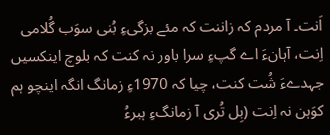اَنت۔ آ مردم کہ زاننت کہ مئے بزگیءِ بُنی سوَب گُلامی اِنت، آہانءَ اے گپءِ سرا باور نہ کنت کہ بلوچ اینکسیں جہدےءَ شُت کنت، چیا کہ 1970ءِ زمانگ انگہ اینچو ہم کوَہن نہ اِنت (بِل تُری آ زمانگءِ ہبرءُ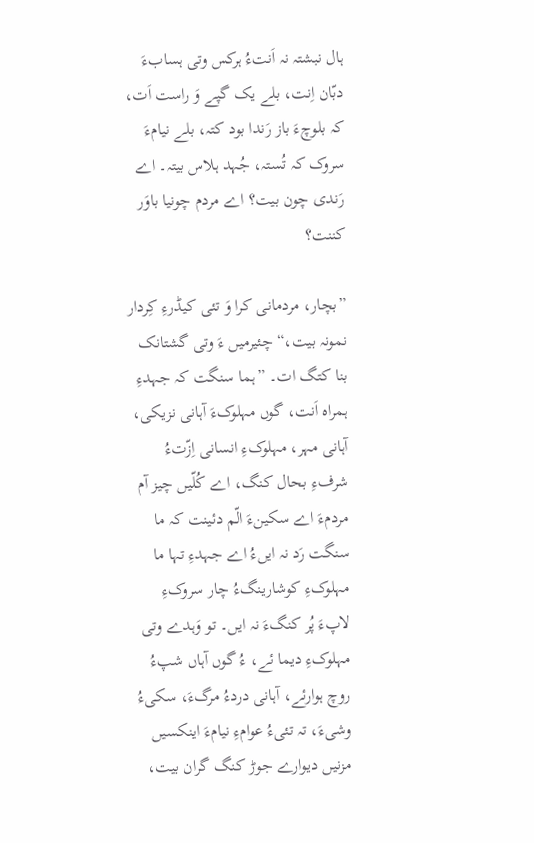ہال نبشتہ نہ اَنتءُ ہرکس وتی ہسابءَ دبّان اِنت، بلے یک گپے وَ راست اَت، کہ بلوچءَ باز رَندا بود کتہ، بلے نیامءَ سروک کہ تُستہ، جُہد ہلاس بیتہ۔ اے رَندی چون بیت؟ اے مردم چونیا باوَر کننت؟

”بچار، مردمانی کرا وَ تئی کیڈرءِ کِردار نمونہ بیت،“ چئیرمیں ءَ وتی گشتانک بنا کتگ ات۔ ”ہما سنگت کہ جہدءِ ہمراہ اَنت، گوں مہلوکءَ آہانی نزیکی، آہانی مہر، مہلوکءِ انسانی اِزّتءُ شرفءِ بحال کنگ، اے کُلّیں چیز آم مردمءَ اے سکینءَ الّم دئینت کہ ما سنگت رَد نہ ایںءُ اے جہدءِ تہا ما مہلوکءِ کوشارینگءُ چار سروکءِ لاپءَ پُر کنگءَ نہ ایں۔ تو وَہدے وتی مہلوکءِ دیما ئے، ءُ گوں آہاں شپءُ روچ ہوارئے، آہانی دردءُ مرگءَ، سکیءُ وشیءَ، تہ تئیءُ عوامءِ نیامءَ اینکسیں مزنیں دیوارے جوڑ کنگ گران بیت،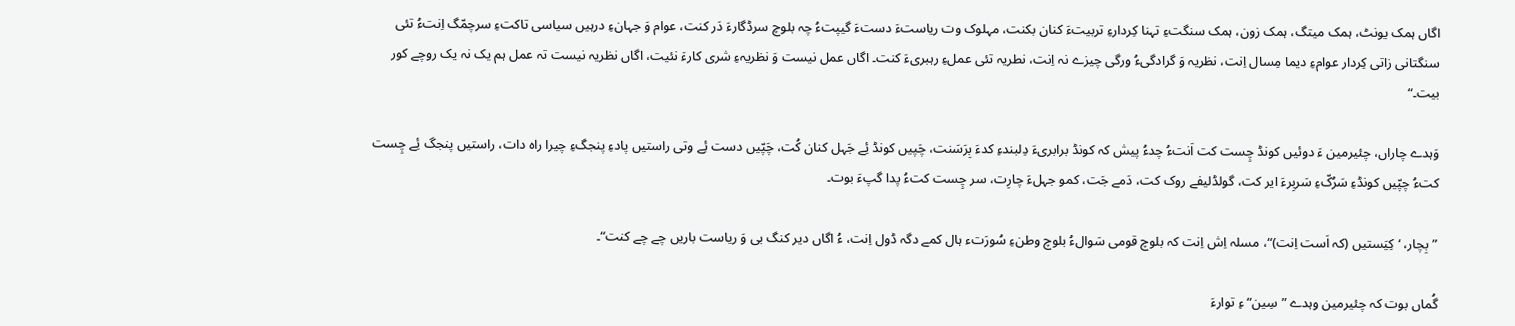اگاں ہمک یونٹ، ہمک میتگ، ہمک زون، ہمک سنگتءِ تہنا کِردارءِ تربیتءَ کنان بکنت، مہلوک وت ریاستءَ دستءَ گیپتءُ چہ بلوچ سرڈگارءَ دَر کنت، عوام وَ جہانءِ درہیں سیاسی تاکتءِ سرچمّگ اِنتءُ تئی سنگتانی زاتی کِردار عوامءِ دیما مِسال اِنت، نظریہ وَ گرادگیءُ ورگی چیزے نہ اِنت، نطریہ تئی عملءِ رہبریءَ کنت۔ اگاں عمل نیست وَ نظریہءِ شری کارءَ نئیت، اگاں نظریہ نیست تہ عمل ہم یک نہ یک روچے کور بیت۔“

وَہدے چاراں، چئیرمین ءَ دوئیں کونڈ چِست کت اَنتءُ چدءُ پیش کہ کونڈ برابریءَ دِلبندءِ کدءَ بِرَسَنت، چَپیں کونڈ ئِے جَہل کنان کُت، چَپّیں دست ئِے وتی راستیں پادءِ پنجگءِ چیرا راہ دات، راستیں پنجگ ئِے چِست کتءُ چپّیں کونڈءِ سَرُکّءِ سَربِرءَ ایر کت، گولڈلیفے روک کت، دَمے جَت، کمو جہلءَ چارِت، سر چِست کتءُ پدا گپءَ بوت۔

”بِچار، ‘کِیَستیں (کہ اَست اِنت)“، مسلہ اِش اِنت کہ بلوچ قومی سَوالءُ بلوچ وطنءِ سُورَتء ہال کمے دگہ ڈول اِنت، ءُ اگاں دیر کنگ بی وَ ریاست باریں چے چے کنت“۔

گُماں بوت کہ چئیرمین وہدے ”سِین“ءِ توارءَ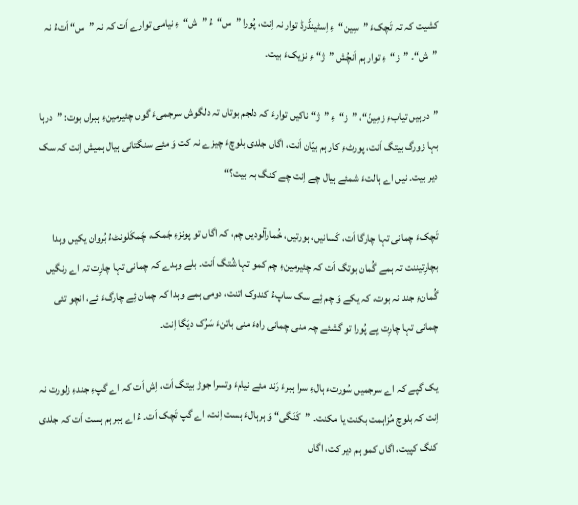کشیت کہ تہ تَچکءَ ”سِین“ءِ اِسٹینڈَرڈ توار نہ اِنت، پُورا ”س“ءُ ”ش“ءِ نیامی توارے اَت کہ نہ ”س“ اَتءُ نہ ”ش“۔ ”ز“ءِ توار ہم اَنچُش ”ژ“ ءِ نزیکءَ بیت۔

”درہیں تیابءِ زمِینّ“، ”ز“ءِ ”ژ“ ناکیں توارءَ کہ دلجم بوتاں تہ دلگوش سرجمیءَ گوں چئیرمینءِ ہبراں بوت: ”درہا بہا زورگ بیتگ اَنت، پورٹءِ کار ہم بیّان اَنت، اگاں جلدی بلوچءَ چیزے نہ کت وَ مئے سنگتانی ہیال ہمیش اِنت کہ سک دیر بیت۔ نیں اے ہالتءَ شمئے ہیال چے اِنت چے کنگ بہ بیت؟“

تَچکءَ چمانی تہا چارگا اَت، کَسانیں، ہورتیں، خُمارآلودیں چم، کہ اگاں تو پونزءِ جَمک، چَمکَلونٹءُ بُروان یکیں وہدا بچارِتیننت تہ ہمے گُمان بوتگ اَت کہ چئیرمینءِ چم کمو تہا شُتگ اَنت۔ بلے وہدے کہ چمانی تہا چارِت تہ اے رنگیں گُمانءِ جند نہ بوت، کہ یکے وَ چم ئِے سک ساپءُ کندوک اتنت، دومی ہمے وہدا کہ چمان ئِے چارگءَ ئے، انچو تئی چمانی تہا چارِت یِے پُورا تو گشئے چہ منی چمانی راہءَ منی باتنءَ سَرُک دیَگا اِنت۔

یک گپے کہ اے سرجمیں سُورتء ہالءِ سرا ہبرءَ رَند مئے نیامءَ وتسرا جوڑ بیتگ اَت، اِش اَت کہ اے گپءِ جندءِ زلورت نہ اِنت کہ بلوچ مُزاہمت بکنت یا مکنت۔ ”کَنَگی“ وَ ہرہالءَ ہست اِنت، اے گپ تَچک اَت۔ ءُ اے ہبر ہم ہست اَت کہ جلدی کنگ کپیت، اگاں کمو ہم دیر کت، اگاں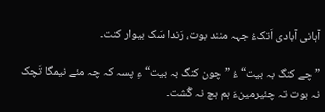آہانی آبادی اَتکءُ جہہ منند بوت، رَندا سَک بیوار کنت۔

”چے کنگ بہ بیت“ءُ ”چون کنگ بہ بیت“ءِ پسہ کہ چہ مئے نیمگا تَچک نہ بوت تہ چئیرمینءَ ہم ہچ نہ گُشت۔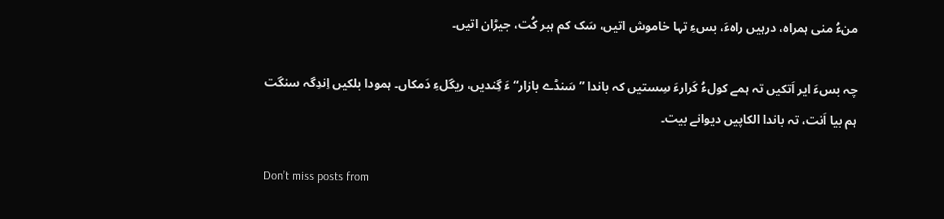منءُ منی ہمراہ، درہیں راہءَ، بسءِ تہا خاموش اتیں، سَک کم ہبر کُت، جیڑان اتیں۔

چہ بسءَ ایر اَتکیں تہ ہمے کولءُ کَرارءَ سِستیں کہ باندا ”سَنڈے بازار“ءَ گِندیں، ریگلءِ دَمکاں۔ ہمودا بلکیں اِندِگہ سنگت ہم بیا اَنت، تہ باندا الکاپیں دیوانے بیت۔

Don’t miss posts from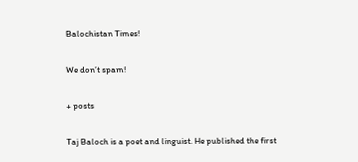Balochistan Times!

We don’t spam!

+ posts

Taj Baloch is a poet and linguist. He published the first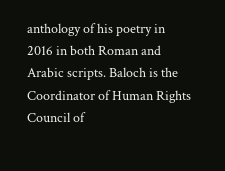anthology of his poetry in 2016 in both Roman and Arabic scripts. Baloch is the Coordinator of Human Rights Council of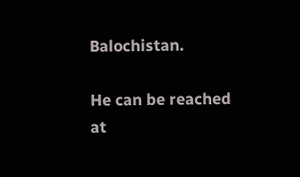Balochistan.

He can be reached at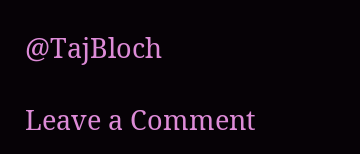@TajBloch

Leave a Comment